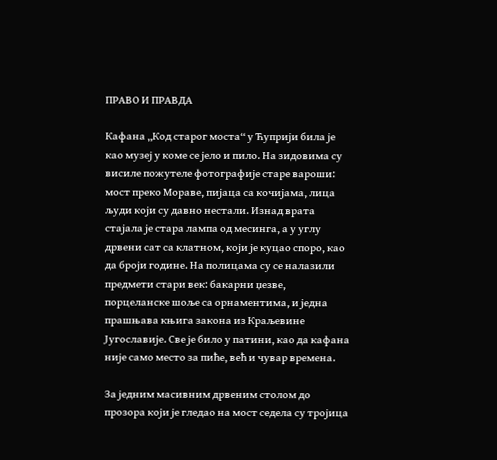ПРАВО И ПРАВДА

Кафана „Код старог моста“ у Ћуприји била је као музеј у коме се јело и пило. На зидовима су висиле пожутеле фотографије старе вароши: мост преко Мораве, пијаца са кочијама, лица људи који су давно нестали. Изнад врата стајала је стара лампа од месинга, а у углу дрвени сат са клатном, који је куцао споро, као да броји године. На полицама су се налазили предмети стари век: бакарни џезве, порцеланске шоље са орнаментима, и једна прашњава књига закона из Краљевине Југославије. Све је било у патини, као да кафана није само место за пиће, већ и чувар времена.

За једним масивним дрвеним столом до прозора који је гледао на мост седела су тројица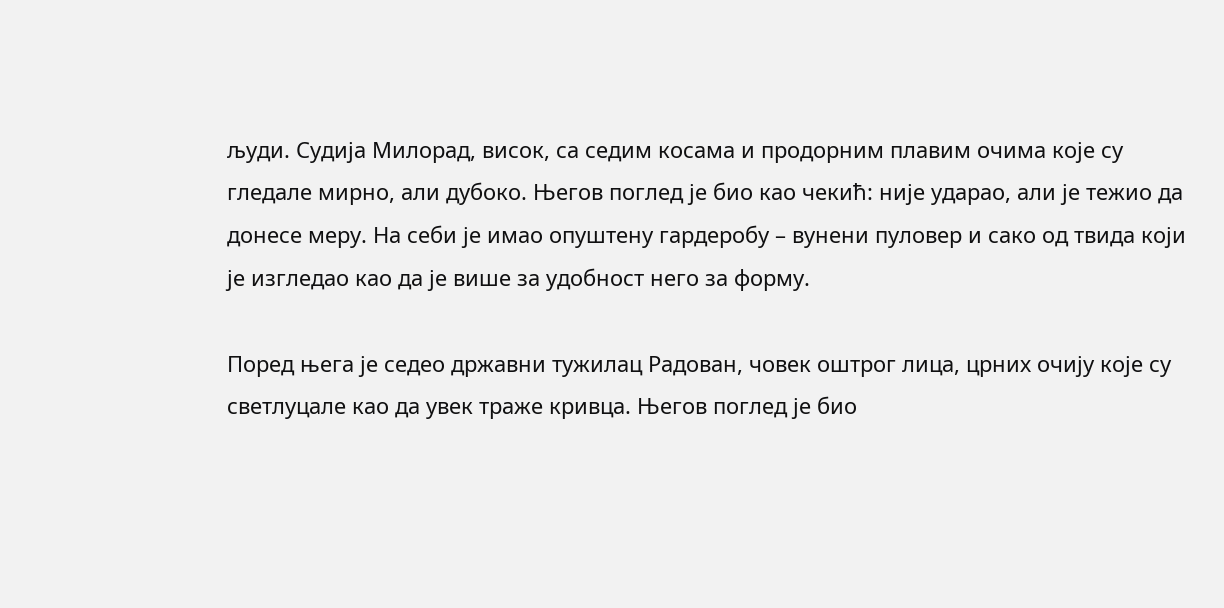људи. Судија Милорад, висок, са седим косама и продорним плавим очима које су гледале мирно, али дубоко. Његов поглед је био као чекић: није ударао, али је тежио да донесе меру. На себи је имао опуштену гардеробу – вунени пуловер и сако од твида који је изгледао као да је више за удобност него за форму.

Поред њега је седео државни тужилац Радован, човек оштрог лица, црних очију које су светлуцале као да увек траже кривца. Његов поглед је био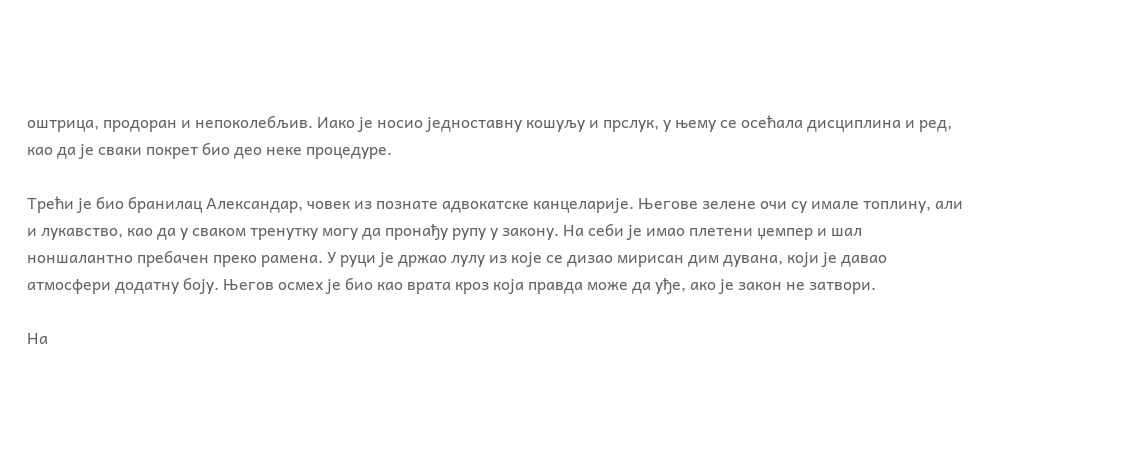оштрица, продоран и непоколебљив. Иако је носио једноставну кошуљу и прслук, у њему се осећала дисциплина и ред, као да је сваки покрет био део неке процедуре.

Трећи је био бранилац Александар, човек из познате адвокатске канцеларије. Његове зелене очи су имале топлину, али и лукавство, као да у сваком тренутку могу да пронађу рупу у закону. На себи је имао плетени џемпер и шал ноншалантно пребачен преко рамена. У руци је држао лулу из које се дизао мирисан дим дувана, који је давао атмосфери додатну боју. Његов осмех је био као врата кроз која правда може да уђе, ако је закон не затвори.

На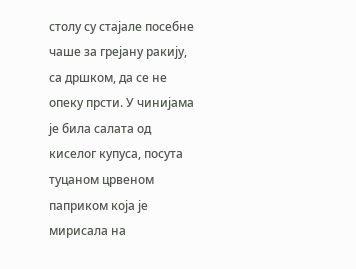столу су стајале посебне чаше за грејану ракију, са дршком, да се не опеку прсти. У чинијама је била салата од киселог купуса, посута туцаном црвеном паприком која је мирисала на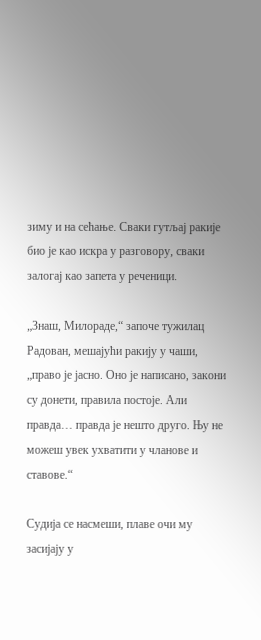зиму и на сећање. Сваки гутљај ракије био је као искра у разговору, сваки залогај као запета у реченици.

„Знаш, Милораде,“ започе тужилац Радован, мешајући ракију у чаши, „право је јасно. Оно је написано, закони су донети, правила постоје. Али правда… правда је нешто друго. Њу не можеш увек ухватити у чланове и ставове.“

Судија се насмеши, плаве очи му засијају у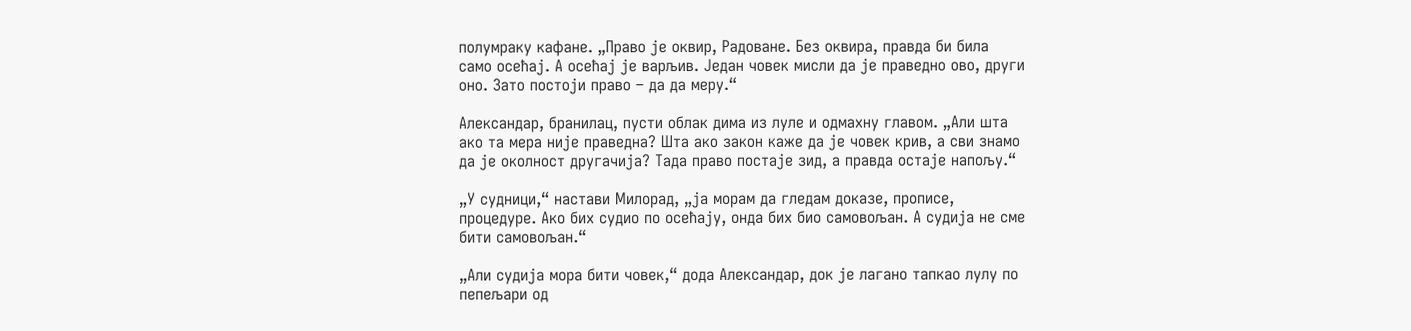полумраку кафане. „Право је оквир, Радоване. Без оквира, правда би била само осећај. А осећај је варљив. Један човек мисли да је праведно ово, други оно. Зато постоји право – да да меру.“

Александар, бранилац, пусти облак дима из луле и одмахну главом. „Али шта ако та мера није праведна? Шта ако закон каже да је човек крив, а сви знамо да је околност другачија? Тада право постаје зид, а правда остаје напољу.“

„У судници,“ настави Милорад, „ја морам да гледам доказе, прописе, процедуре. Ако бих судио по осећају, онда бих био самовољан. А судија не сме бити самовољан.“

„Али судија мора бити човек,“ дода Александар, док је лагано тапкао лулу по пепељари од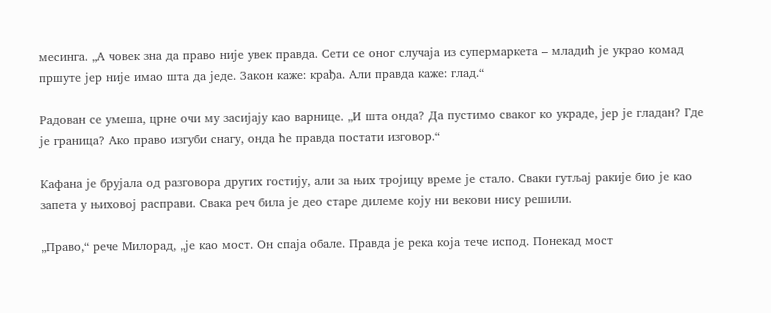месинга. „А човек зна да право није увек правда. Сети се оног случаја из супермаркета – младић је украо комад пршуте јер није имао шта да једе. Закон каже: крађа. Али правда каже: глад.“

Радован се умеша, црне очи му засијају као варнице. „И шта онда? Да пустимо сваког ко украде, јер је гладан? Где је граница? Ако право изгуби снагу, онда ће правда постати изговор.“

Кафана је брујала од разговора других гостију, али за њих тројицу време је стало. Сваки гутљај ракије био је као запета у њиховој расправи. Свака реч била је део старе дилеме коју ни векови нису решили.

„Право,“ рече Милорад, „је као мост. Он спаја обале. Правда је река која тече испод. Понекад мост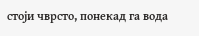стоји чврсто, понекад га вода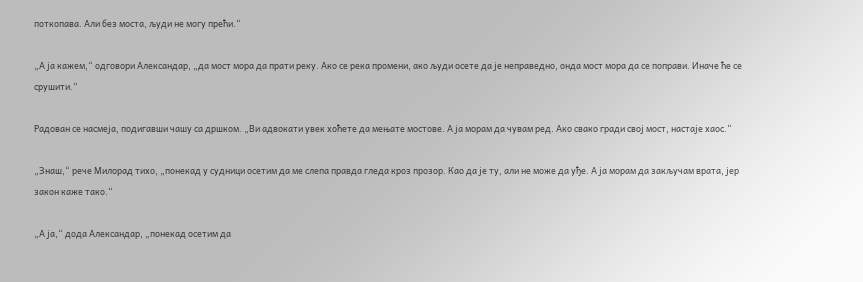поткопава. Али без моста, људи не могу прећи.“

„А ја кажем,“ одговори Александар, „да мост мора да прати реку. Ако се река промени, ако људи осете да је неправедно, онда мост мора да се поправи. Иначе ће се срушити.“

Радован се насмеја, подигавши чашу са дршком. „Ви адвокати увек хоћете да мењате мостове. А ја морам да чувам ред. Ако свако гради свој мост, настаје хаос.“

„Знаш,“ рече Милорад тихо, „понекад у судници осетим да ме слепа правда гледа кроз прозор. Као да је ту, али не може да уђе. А ја морам да закључам врата, јер закон каже тако.“

„А ја,“ дода Александар, „понекад осетим да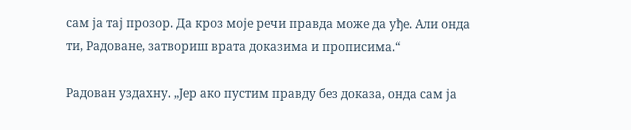сам ја тај прозор. Да кроз моје речи правда може да уђе. Али онда ти, Радоване, затвориш врата доказима и прописима.“

Радован уздахну. „Јер ако пустим правду без доказа, онда сам ја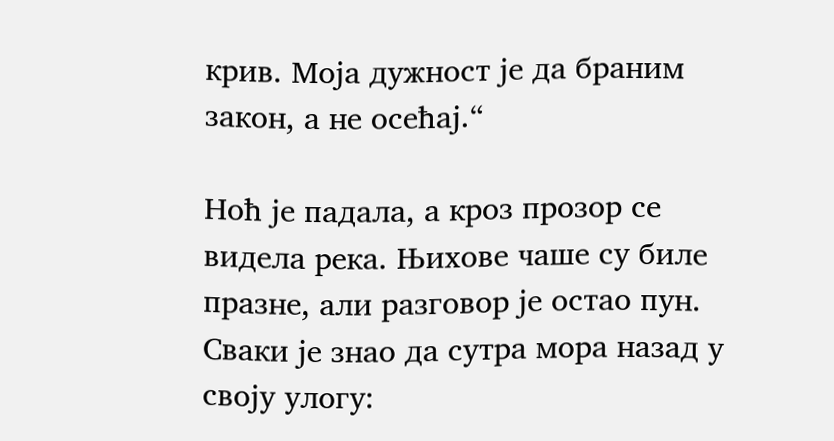крив. Моја дужност је да браним закон, а не осећај.“

Ноћ је падала, а кроз прозор се видела река. Њихове чаше су биле празне, али разговор је остао пун. Сваки је знао да сутра мора назад у своју улогу: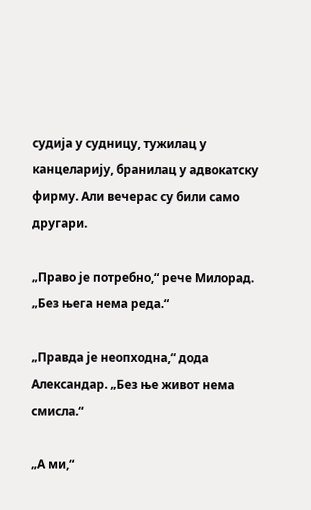судија у судницу, тужилац у канцеларију, бранилац у адвокатску фирму. Али вечерас су били само другари.

„Право је потребно,“ рече Милорад. „Без њега нема реда.“

„Правда је неопходна,“ дода Александар. „Без ње живот нема смисла.“

„А ми,“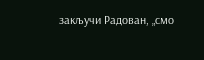закључи Радован, „смо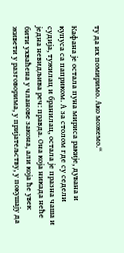ту да их помиримо. Ако можемо.“

Кафана је остала пуна мириса ракије, дувана и купуса са паприком. А за столом где су седели судија, тужилац и бранилац, остала је празна чаша и једна невидљива реч: правда. Она која никада неће бити ухваћена у чланове закона, али која ће увек живети у разговорима, у пријатељству, у покушају да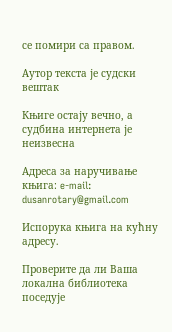се помири са правом.

Аутор текста је судски вештак

Књиге остају вечно, а судбина интернета је неизвесна

Адреса за наручивање књига: e-mail: dusanrotary@gmail.com

Испорука књига на кућну адресу.

Проверите да ли Ваша локална библиотека поседује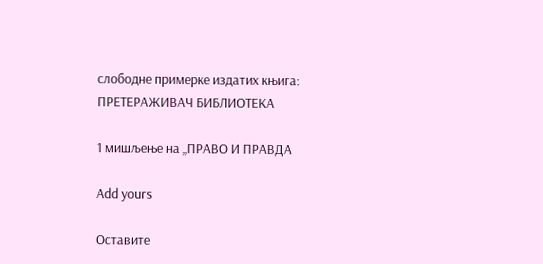слободне примерке издатих књига:
ПРЕТЕРАЖИВАЧ БИБЛИОТЕКА

1 мишљење на „ПРАВО И ПРАВДА

Add yours

Оставите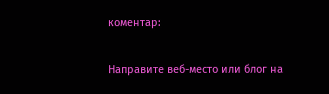коментар:

Направите веб-место или блог на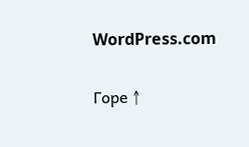WordPress.com

Горе ↑